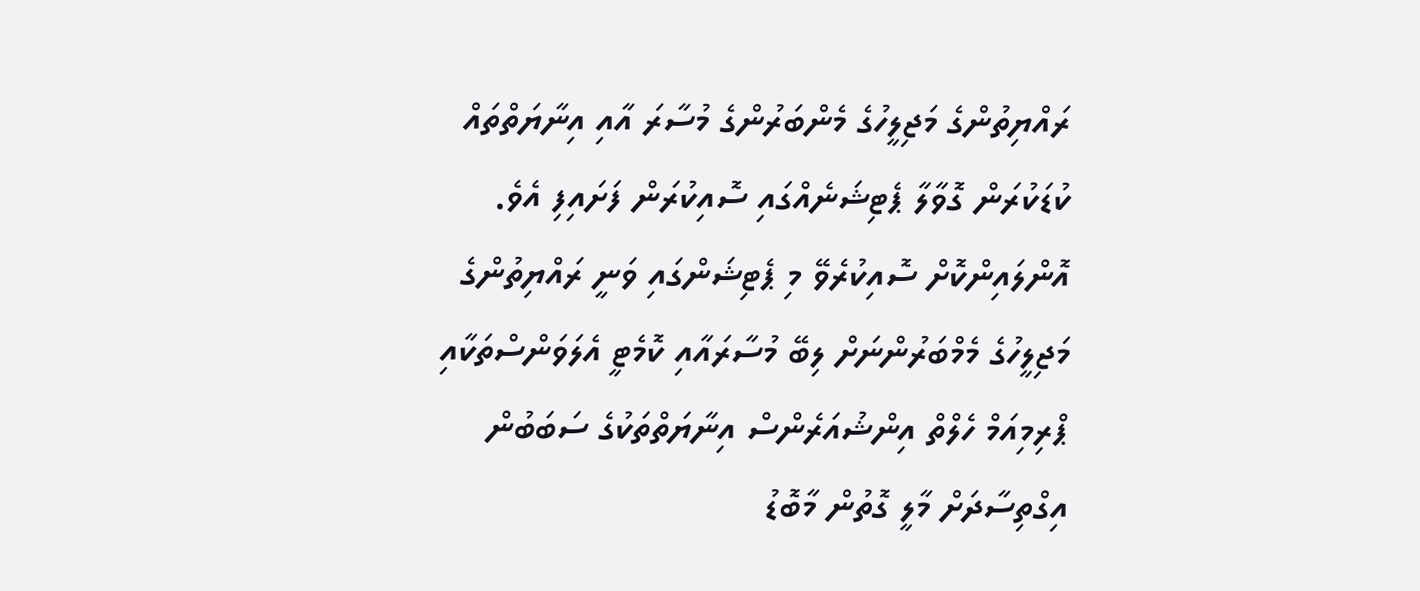ރައްޔިތުންގެ މަޖިލީހުގެ މެންބަރުންގެ މުސާރަ އާއި އިނާޔަތްތައް ކުޑަކުރަން ގޮވާލާ ޕެޓިޝަނެއްގައި ސޮއިކުރަން ފަށައިފި އެވެ.
އޮންލައިންކޮށް ސޮއިކުރެވޭ މި ޕެޓިޝަންގައި ވަނީ ރައްޔިތުންގެ މަޖިލީހުގެ މެމްބަރުންނަށް ލިބޭ މުސާރައާއި ކޮމެޓީ އެލަވަންސްތަކާއި ޕްރިމިއަމް ހެލްތް އިންޝުއަރެންސް އިނާޔަތްތަކުގެ ސަބަބުން އިގްތިސާދަށް މާލީ ގޮތުން މާބޮޑު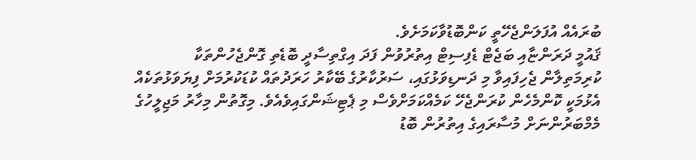ބުރައެއް އުފަލަންޖެހޭތީ ކަންބޮޑުވާކަމަށެވެ.
ޤައުމީ ދަރަންޏާއި ބަޖެޓް ޑެފިސިޓް އިތުރުވުން ފަދަ އިގްތިސާދީ ބޮޑެތި ގޮންޖެހުންތަކާ ކުރިމަތިލާން ޖެހިފައިވާ މި ދަނޑިވަޅުގައި، ސަރުކާރުގެ ބޭކާރު ހަރަދުތައް ކުޑަކުރުމަށް ފިޔަވަޅުތަކެއް އެޅުމަކީ ކޮންމެހެން ކުރަންޖެހޭ ކަމެއްކަމަށްވެސް މި ޕެޓިޝަންގައިވެއެވެ. މިގޮތުން މިހާރު މަޖިލީހުގެ މެމްބަރުންނަށް މުސާރައިގެ އިތުރުން ބޮޑު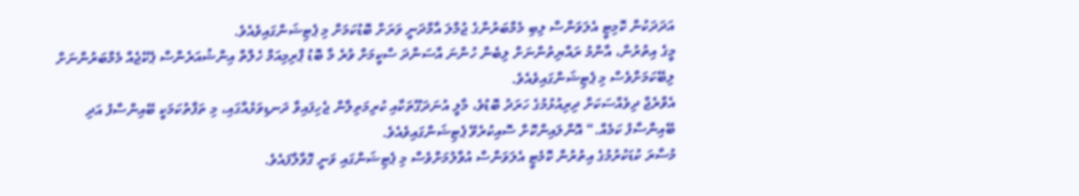އަދަދަކުން ކޮމިޓީ އެލަވަންސް ލިބި މެމްބަރުންގެ ޖުމްލަ އާމްދަނީ ވަރަށް ބޮޑުކަމަށް މި ޕެޓިޝަންގައިވެއެވެ.
މީގެ އިތުރުން، އާންމު ރައްޔިތުންނަށް ލިބެން ހުންނަ އާސަންދަ ސްކީމަށް ވުރެ މާ ބޮޑު ޕްރިމިއަމް ހެލްތް އިންޝުއަރެންސް ޕެކޭޖެއް މެމްބަރުންނަށް ލިބޭކަމަށްވެސް މި ޕެޓިޝަންގައިވެއެވެ.
އެވްރެޖް ދިވެއްސަކަށް ދިރިއުޅުމުގެ ހަރަދު ބޮޑުވެ، މާލީ އުނަދަގޫތަކާއި ކުރިމަތިލާން ޖެހިފައިވާ ދަނޑިވަޅެއްގައި، މި ތަފާތުކަމަކީ ބޭއިންސާފު އަދި ބޭއިންސާފު ކަމެއް.“ އޮންލައިންކޮށް ސޮއިކުރެވޭ ޕެޓިޝަންގައިވެއެވެ.
މުސާރަ ކުޑަކުރުމުގެ އިތުރުން ކޮމެޓީ އެލަވަންސް އުވާލުމަށްވެސް މި ޕެޓިޝަންގައި ވަނީ ގޮވާލާފައެވެ.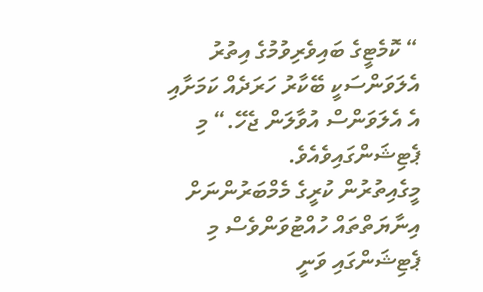“ ކޮމެޓީގެ ބައިވެރިވުމުގެ އިތުރު އެލަވަންސަކީ ބޭކާރު ހަރަދެއް ކަމަށާއި އެ އެލަވަންސް އުވާލަން ޖެހޭ.“ މި ޕެޓިޝަންގައިވެއެވެ.
މީގެއިތުރުން ކުރީގެ މެމްބަރުންނަށް އިނާޔަތްތައް ހުއްޓުވަންވެސް މި ޕެޓިޝަންގައި ވަނީ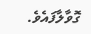ގޮވާލާފައެވެ.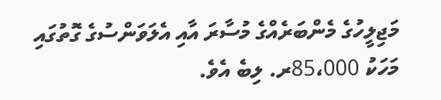މަޖިލީހުގެ މެންބަރެއްގެ މުސާރަ އާއި އެލަވަންސުގެ ގޮތުގައި މަހަކު 85،000ރ. ލިބެ އެވެ.